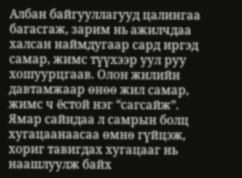Албан байгууллагууд цалингаа багасгаж, зарим нь ажилчдаа халсан наймдугаар сард иргэд самар, жимс түүхээр уул руу хошуурцгаав. Олон жилийн давтамжаар өнөө жил самар, жимс ч ёстой нэг “сагсайж”. Ямар сайндаа л самрын болц хугацаанаасаа өмнө гүйцэж, хориг тавигдах хугацааг нь наашлуулж байх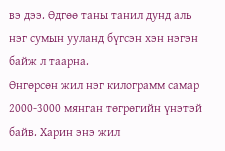вэ дээ. Өдгөө таны танил дунд аль нэг сумын ууланд бүгсэн хэн нэгэн байж л таарна.
Өнгөрсөн жил нэг килограмм самар 2000-3000 мянган төгрөгийн үнэтэй байв. Харин энэ жил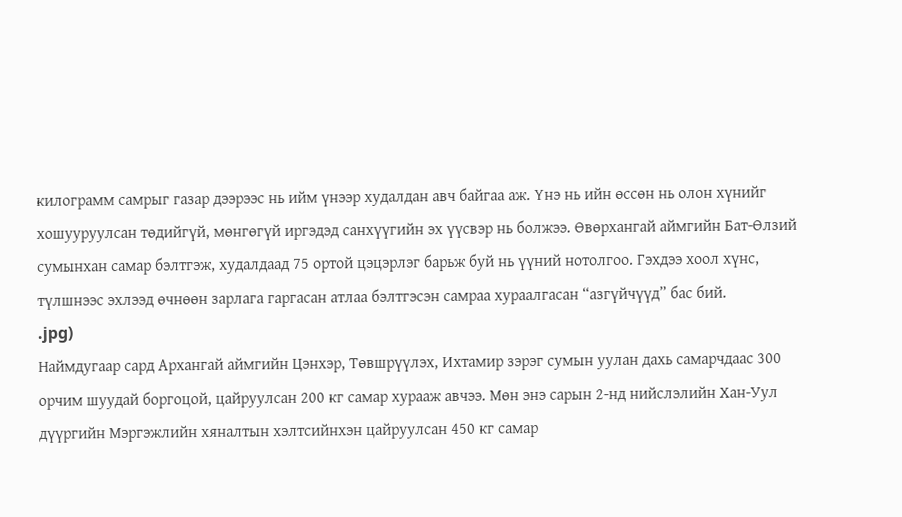килограмм самрыг газар дээрээс нь ийм үнээр худалдан авч байгаа аж. Үнэ нь ийн өссөн нь олон хүнийг хошууруулсан төдийгүй, мөнгөгүй иргэдэд санхүүгийн эх үүсвэр нь болжээ. Өвөрхангай аймгийн Бат-Өлзий сумынхан самар бэлтгэж, худалдаад 75 ортой цэцэрлэг барьж буй нь үүний нотолгоо. Гэхдээ хоол хүнс, түлшнээс эхлээд өчнөөн зарлага гаргасан атлаа бэлтгэсэн самраа хураалгасан “азгүйчүүд” бас бий.
.jpg)
Наймдугаар сард Архангай аймгийн Цэнхэр, Төвшрүүлэх, Ихтамир зэрэг сумын уулан дахь самарчдаас 300 орчим шуудай боргоцой, цайруулсан 200 кг самар хурааж авчээ. Мөн энэ сарын 2-нд нийслэлийн Хан-Уул дүүргийн Мэргэжлийн хяналтын хэлтсийнхэн цайруулсан 450 кг самар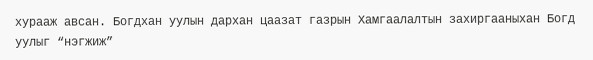хурааж авсан. Богдхан уулын дархан цаазат газрын Хамгаалалтын захиргааныхан Богд уулыг “нэгжиж”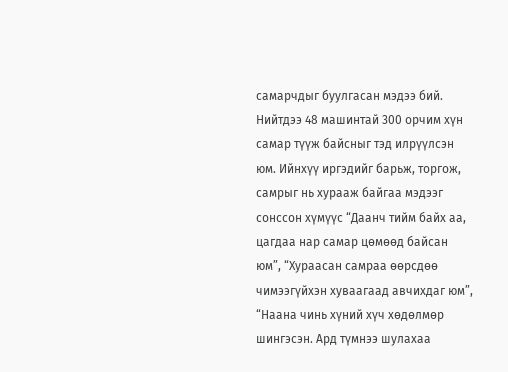самарчдыг буулгасан мэдээ бий.
Нийтдээ 48 машинтай 300 орчим хүн самар түүж байсныг тэд илрүүлсэн юм. Ийнхүү иргэдийг барьж, торгож, самрыг нь хурааж байгаа мэдээг сонссон хүмүүс “Даанч тийм байх аа, цагдаа нар самар цөмөөд байсан юм”, “Хураасан самраа өөрсдөө чимээгүйхэн хуваагаад авчихдаг юм”, “Наана чинь хүний хүч хөдөлмөр шингэсэн. Ард түмнээ шулахаа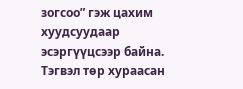зогсоо” гэж цахим хуудсуудаар эсэргүүцсээр байна.
Тэгвэл төр хураасан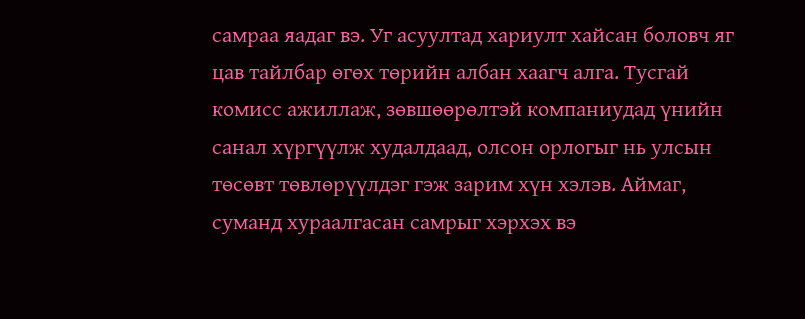самраа яадаг вэ. Уг асуултад хариулт хайсан боловч яг цав тайлбар өгөх төрийн албан хаагч алга. Тусгай комисс ажиллаж, зөвшөөрөлтэй компаниудад үнийн санал хүргүүлж худалдаад, олсон орлогыг нь улсын төсөвт төвлөрүүлдэг гэж зарим хүн хэлэв. Аймаг, суманд хураалгасан самрыг хэрхэх вэ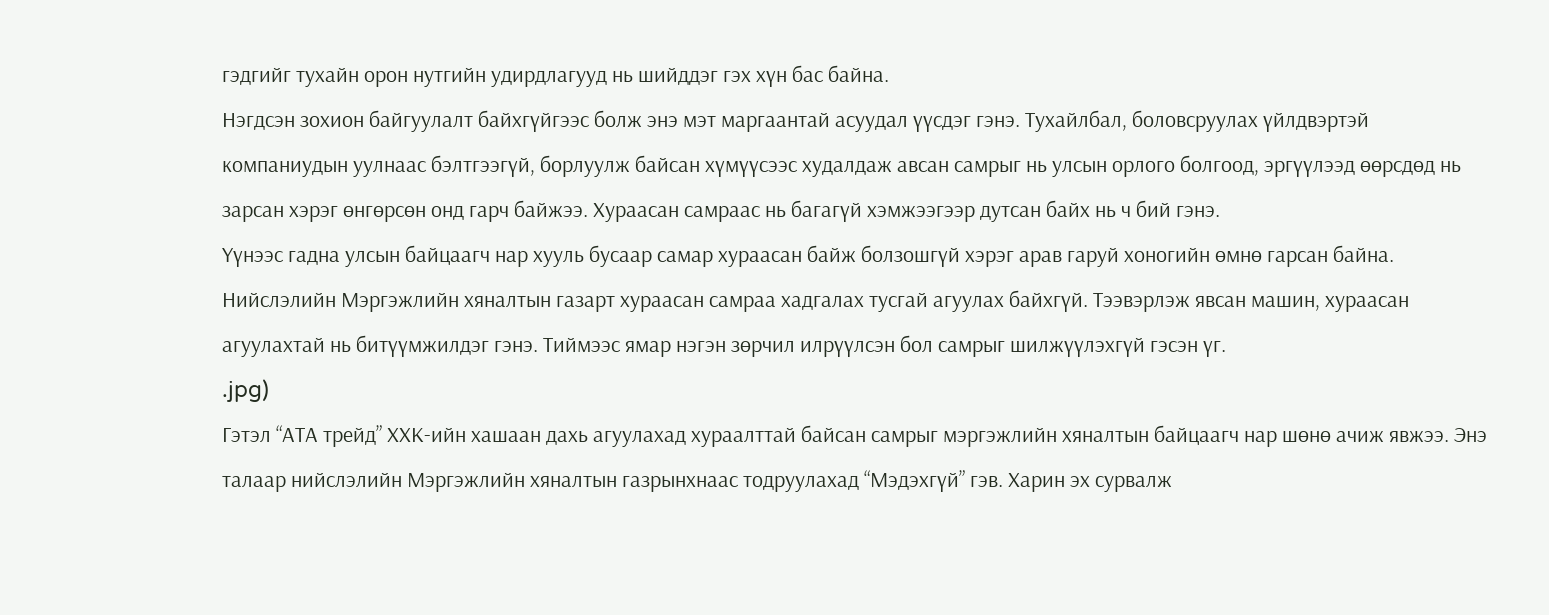гэдгийг тухайн орон нутгийн удирдлагууд нь шийддэг гэх хүн бас байна.
Нэгдсэн зохион байгуулалт байхгүйгээс болж энэ мэт маргаантай асуудал үүсдэг гэнэ. Тухайлбал, боловсруулах үйлдвэртэй компаниудын уулнаас бэлтгээгүй, борлуулж байсан хүмүүсээс худалдаж авсан самрыг нь улсын орлого болгоод, эргүүлээд өөрсдөд нь зарсан хэрэг өнгөрсөн онд гарч байжээ. Хураасан самраас нь багагүй хэмжээгээр дутсан байх нь ч бий гэнэ.
Үүнээс гадна улсын байцаагч нар хууль бусаар самар хураасан байж болзошгүй хэрэг арав гаруй хоногийн өмнө гарсан байна. Нийслэлийн Мэргэжлийн хяналтын газарт хураасан самраа хадгалах тусгай агуулах байхгүй. Тээвэрлэж явсан машин, хураасан агуулахтай нь битүүмжилдэг гэнэ. Тиймээс ямар нэгэн зөрчил илрүүлсэн бол самрыг шилжүүлэхгүй гэсэн үг.
.jpg)
Гэтэл “АТА трейд” ХХК-ийн хашаан дахь агуулахад хураалттай байсан самрыг мэргэжлийн хяналтын байцаагч нар шөнө ачиж явжээ. Энэ талаар нийслэлийн Мэргэжлийн хяналтын газрынхнаас тодруулахад “Мэдэхгүй” гэв. Харин эх сурвалж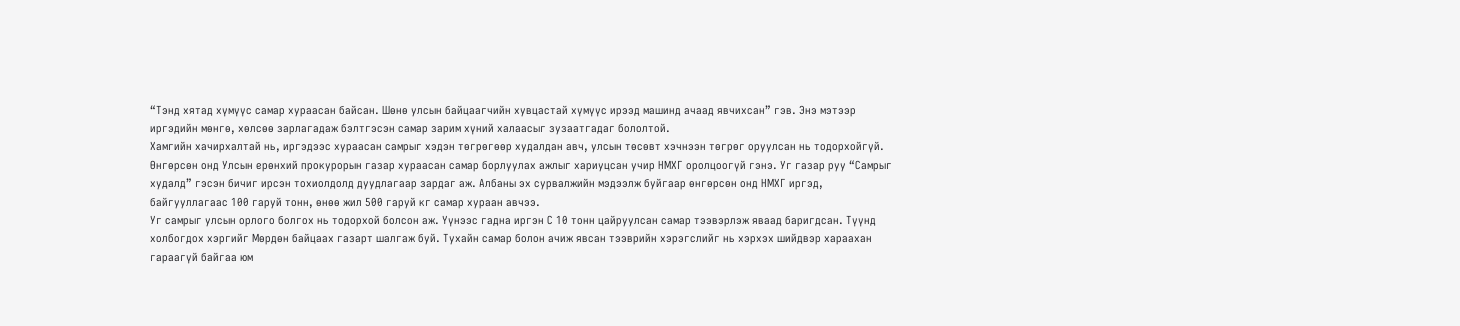“Тэнд хятад хүмүүс самар хураасан байсан. Шөнө улсын байцаагчийн хувцастай хүмүүс ирээд машинд ачаад явчихсан” гэв. Энэ мэтээр иргэдийн мөнгө, хөлсөө зарлагадаж бэлтгэсэн самар зарим хүний халаасыг зузаатгадаг бололтой.
Хамгийн хачирхалтай нь, иргэдээс хураасан самрыг хэдэн төгрөгөөр худалдан авч, улсын төсөвт хэчнээн төгрөг оруулсан нь тодорхойгүй. Өнгөрсөн онд Улсын ерөнхий прокурорын газар хураасан самар борлуулах ажлыг хариуцсан учир НМХГ оролцоогүй гэнэ. Уг газар руу “Самрыг худалд” гэсэн бичиг ирсэн тохиолдолд дуудлагаар зардаг аж. Албаны эх сурвалжийн мэдээлж буйгаар өнгөрсөн онд НМХГ иргэд, байгууллагаас 100 гаруй тонн, өнөө жил 500 гаруй кг самар хураан авчээ.
Уг самрыг улсын орлого болгох нь тодорхой болсон аж. Үүнээс гадна иргэн С 10 тонн цайруулсан самар тээвэрлэж яваад баригдсан. Түүнд холбогдох хэргийг Мөрдөн байцаах газарт шалгаж буй. Тухайн самар болон ачиж явсан тээврийн хэрэгслийг нь хэрхэх шийдвэр хараахан гараагүй байгаа юм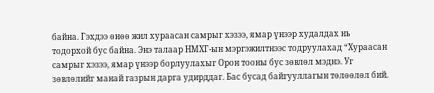байна. Гэхдээ өнөө жил хураасан самрыг хэзээ, ямар үнээр худалдах нь тодорхой бус байна. Энэ талаар НМХГ-ын мэргэжилтнээс тодруулахад “Хураасан самрыг хэзээ, ямар үнээр борлуулахыг Орон тооны бус зөвлөл мэднэ. Уг зөвлөлийг манай газрын дарга удирддаг. Бас бусад байгууллагын төлөөлөл бий.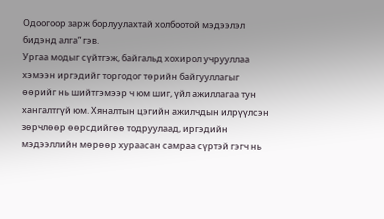Одоогоор зарж борлуулахтай холбоотой мэдээлэл бидэнд алга” гэв.
Ургаа модыг сүйтгэж, байгальд хохирол учрууллаа хэмээн иргэдийг торгодог төрийн байгууллагыг өөрийг нь шийтгэмээр ч юм шиг, үйл ажиллагаа тун хангалтгүй юм. Хяналтын цэгийн ажилчдын илрүүлсэн зөрчлөөр өөрсдийгөө тодруулаад, иргэдийн мэдээллийн мөрөөр хураасан самраа сүртэй гэгч нь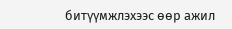битүүмжлэхээс өөр ажил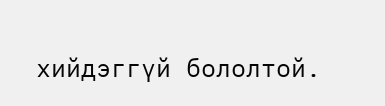хийдэггүй бололтой.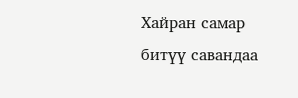Хайран самар битүү савандаа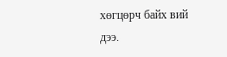хөгцөрч байх вий дээ.